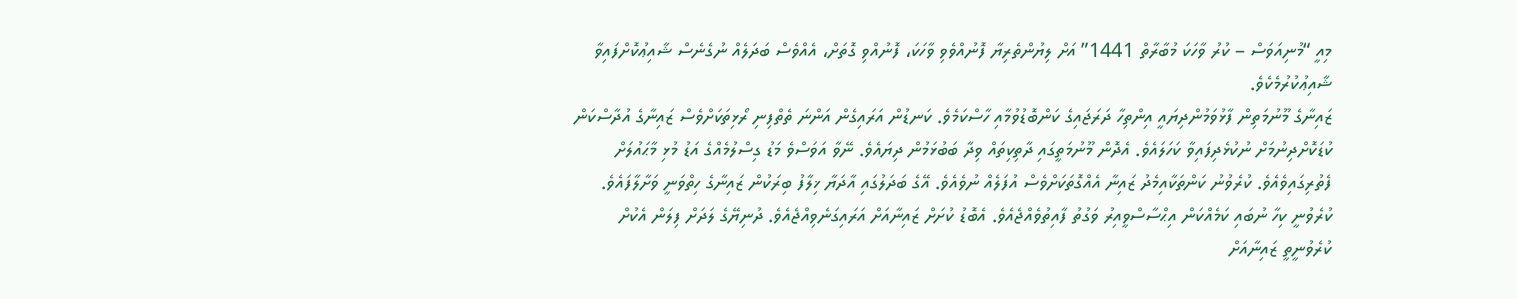މިއީ “މުނިއަވަސް – ކުރު ވާހަކަ މުބާރާތް 1441” އަށް ލިޔުންތެރިޔާ ފޮނުއްވެވި ވާހަކަ، ފޮނުއްވި ގޮތަށް، އެއްވެސް ބަދަލެއް ނުގެނެސް ޝާއިޢުކޮށްފައިވާ ޝާއިޢުކުރުމެކެވެ.
ޒައިނާގެ މޫނުމަތިން ފާޅުވަމުންދިޔައީ އިންތިހާ ދަރަޖައިގެ ކަންބޮޑުވުމާއި ހާސްކަމެވެ. ކަނޑުން އަރައިގެން އަންނަ ތެތްފިނި ރޯޅިތަކަށްވެސް ޒައިނާގެ އުދާސްކަން ކުޑަކޮށްދިނުމަށް ނުކުޅެދިފައިވާ ކަހަލައެވެ. އެދޮން މޫނުމަތީގައި ދާތިކިތައް ވިދާ ބަބުޅަމުން ދިޔައެވެ. ނޭވާ އަވަސްވެ މަޑު ގިސްލުމެއްގެ އަޑު މުޅި މާޙައުލަށް ފެތުރިގައިވެއެވެ. ކުރެވުނު ކަންތަކާއިމެދު ޒައިނާ އެއްގޮތަކަށްވެސް އުފަލެއް ނުވެއެވެ. އޭގެ ބަދަލުގައި އާދަޔާ ޚިލާފު ބިރަކުން ޒައިނާގެ ހިތްވަނީ ވަށާލާފައެވެ. ކުރެވުނީ ކިހާ ނުބައި ކަމެއްކަން އިޙްސާސްވީއިރު ވަގުތު ފާއިތުވެއްޖެއެވެ. އެބޮޑު ކުށަށް ޒައިނާއަށް އަރައިގަނެވިއްޖެއެވެ. ދުނިޔޭގެ ލަދަށް ފިލަން އެކުށް ކުރެވުނީތީ ޒައިނާއަށް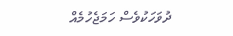ދުވަހަކުވެސް ހަމަޖެހުމެއް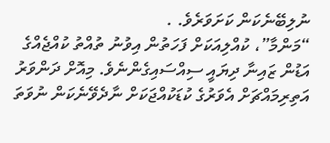ނުލިބޭނެކަން ކަށަވަރެވެ. .
“މަންމާ”، ކުއްލިއަކަށް ފަހަތުން އިވުނު ތުއްތު ކުއްޖެއްގެ އަޑުން ޒައިނާ ދިޔައީ ސިއްސައިގެންނެވެ. މިއޮށް ދަންވަރު އަތިރިމައްޗަށް އެވަރުގެ ކުޑަކުއްޖަކަށް ނާދެވޭނެކަން ނުވަތަ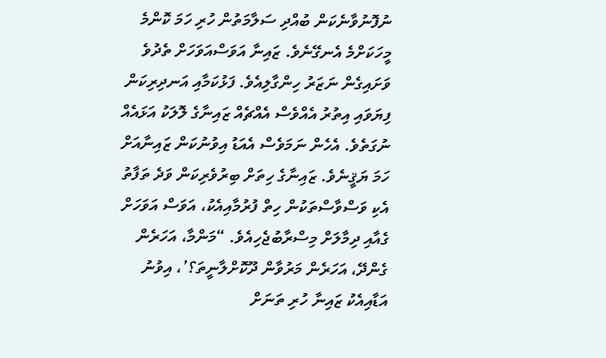ނުފޮނުވާނެކަން ބުއްދި ސަލާމަތުން ހުރި ހަމަ ކޮންމެ މީހަކަށްމެ އެނގޭނެވެ. ޒައިނާ އަވަސްއަވަހަށް ތެދުވެ ވަށައިގެން ނަޒަރު ހިންގާލިއެވެ. ފަޅުކަމާއި އަނދިރިކަން ފިޔަވައި އިތުރު އެއްވެސް އެއްޗެއް ޒައިނާގެ ލޮލަކު އަޅައެއް ނުގަތެވެ. އެހެން ނަމަވެސް އެއަޑު އިވުނުކަން ޒައިނާއަށް ހަމަ ޔަޤީނެވެ. ޒައިނާގެ ހިތަށް ބިރުވެރިކަން ވަދެ ތަފާތު އެކި ވަސްވާސްތަކުން ހިތް ފުރުމާއިއެކު، އަވަސް އަވަހަށް ގެއާއި ދިމާލަށް މިސްރާބުޖެހިއެވެ. “މަންމާ، އަހަރެން ގެންދޭ، އަހަރެން މަރުވާން ދޫކޮށްލާނީތަ؟’، އިވުނު އަޑާއިއެކު ޒައިނާ ހުރި ތަނަށް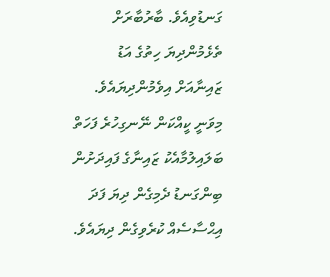ގަނޑުވިއެވެ. ބާރުބާރަށް ތެޅެމުންދިޔަ ހިތުގެ އަޑު ޒައިނާއަށް އިވެމުންދިޔައެވެ. މިވަނީ ކީއްކަން ނޭނގިހުރެ ފަހަތް ބަލައިލުމާއެކު ޒައިނާގެ ފައިދަށުން ބިންގަނޑު ދެމިގެން ދިޔަ ފަދަ އިޙްސާސެއް ކުރެވިގެން ދިޔައެވެ.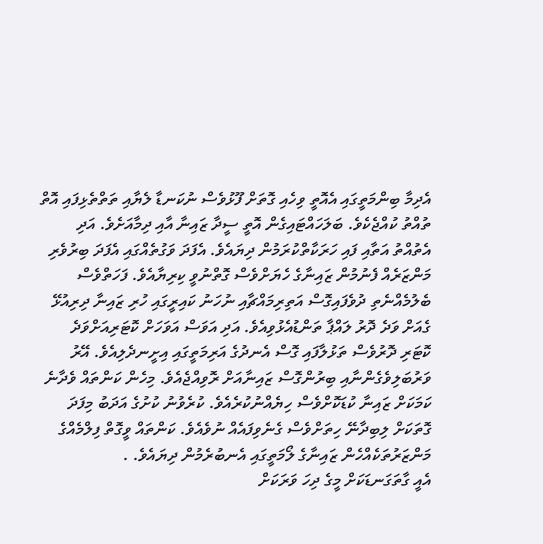އެދިމާ ބިންމަތީގައި އެއޮތީ ވިހެއި ގޮތަށް ފޫޅުވެސް ނުކަނޑާ ލެޔާއި ތަތްތެޅިފައި އޮތް ތުއްތު ކުއްޖެކެވެ. ބަލަހައްޓައިގެން އޮތީ ސީދާ ޒައިނާ އާއި ދިމާއަށެވެ. އަދި އެތުއްތު އަތާއި ފައި ހަރަކާތްކުރަމުން ދިޔައެވެ. އެފަދަ ވަގުތެއްގައި އެފަދަ ބިރުވެރި މަންޒަރެއް ފެނުމުން ޒައިނާގެ ހެޔަށްވެސް ގޮތްނުވީ ކިރިޔާއެވެ. ފަހަތްވެސް ބެލުމެއްނެތި ދުވެފައިގޮސް އަތިރިމައްޗާއި ނުހަނު ކައިރީގައި ހުރި ޒައިނާ ދިރިއުޅޭ ގެއަށް ވަދެ ދޮރު ލައްޕާ ތަންޑުއެޅުވިއެވެ. އަދި އަވަސް އަވަހަށް ކޮޓަރިއަށްވަދެ ކޮޓަރި ދޮރުވެސް ތަޅުލާފައި ގޮސް އެނދުގެ އަރިމަތީގައި އިށީނދެލިއެވެ. އޭރު ވަރުބަލިވެގެންނާއި ބިރުންގޮސް ޒައިނާއަށް ރޮވިއްޖެއެވެ. މިހެން ކަންތައް ވެދާނެ ކަމަކަށް ޒައިނާ ކުޑަކޮށްވެސް ހިޔެއްނުކުރެއެވެ. ކުރެވުނު ކުށުގެ އަދަބު މިފަދަ ގޮތަކަށް ލިބިދާނޭ ހިތަށްވެސް ގެނެވިފައެއް ނުވެއެވެ. ކަންތައް ވީގޮތް ފިލްމެއްގެ މަންޒަރުތަކެއްހެން ޒައިނާގެ ލޯމަތީގައި އެނބުރެމުން ދިޔައެވެ. .
އެއީ ގާތަގަނޑަކަށް މީގެ ދިހަ ވަރަކަށް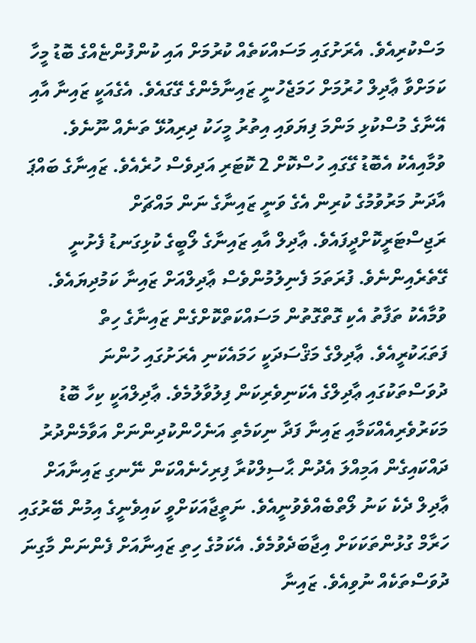މަސްކުރިއެވެ. އެރަށުގައި މަސައްކަތެއް ކުރުމަށް އައި ކުންފުންޏެއްގެ ބޮޑު މީހާ ކަމަށްވާ ޢާދިލް ހުރުމަށް ހަމަޖެހުނީ ޒައިނާމެންގެ ގޭގައެވެ. އެގެއަކީ ޒައިނާ އާއި އޭނާގެ މުސްކުޅި މަންމަ ފިޔަވައި އިތުރު މީހަކު ދިރިއުޅޭ ތަނެއް ނޫނެވެ. ވުމާއިއެކު އެބޮޑު ގޭގައި ހުސްކޮށް 2 ކޮޓަރި އަދިވެސް ހުރެއެވެ. ޒައިނާގެ ބައްޕަ އާދަނު މަރުވުމުގެ ކުރިން އެގެ ވަނީ ޒައިނާގެ ނަން މައްޗަށް ރަޖިސްޓަރީކޮށްދީފައެވެ. ޢާދިލް އާއި ޒައިނާގެ ލޯބީގެ ކުޅިގަނޑު ފެށުނީ ގޭތެރެއިންނެވެ. ފުރަތަމަ ފެނިލުމުންވެސް ޢާދިލްއަށް ޒައިނާ ކަމުދިޔައެވެ. ވުމާއެކު ތަފާތު އެކި ގޮތްގޮތުން މަސައްކަތްކޮށްގެން ޒައިނާގެ ހިތް ފަތަޙަކުރީއެވެ. ޢާދިލްގެ މަޤްސަދަކީ ހަމައެކަނި އެރަށުގައި ހުންނަ ދުވަސްތަކުގައި ޢާދިލްގެ އެކަނިވެރިކަން ފިލުވާލުމެވެ. ޢާދިލްއަކީ ކިހާ ބޮޑު މަކަރުވެރިއެއްކަމާއި ޒައިނާ ފަދާ ނިކަމެތި އަނެހްންކުދިންނަށް އަވާމެންދުރު ދައްކައިގެން އަމިއްލަ އެދުން ޙާސިލްކުރާ ފިރިހެނެއްކަން ނޭނގި ޒައިނާއަށް ޢާދިލް ދެކެ ކަނު ލޯތްބެއްވެވުނީއެވެ. ނަތީޖާއަކަށްވީ ކައިވެނީގެ އިމުން ބޭރުގައި ހަރާމް ގުޅުންތަކަކަށް އިޖާބަދެވުމެވެ. އެކަމުގެ ހިތި ޒައިނާއަށް ފެންނަން މާގިނަ ދުވަސްތަކެއް ނުވިއެވެ. ޒައިނާ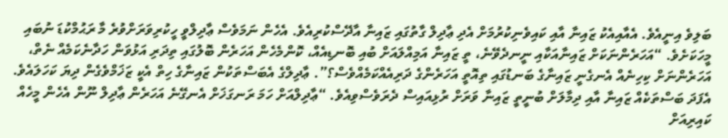ބަލިވެ އިނީއެވެ. އެއާއިއެކު ޒައިނާ އާއި ކައިވެނިކުރުމަށް އެދި ޢާދިލް ގާތުގައި ޒައިނާ އާދޭސްކުރިއެވެ. އެހެން ނަމަވެސް ޢާދިލްވީ ހީކުރިވަރަށްވުރެ މާ ރަޙުމްކުޑަ ނުބައި މީހަކަށެވެ. “އަހަރެންނަކަށް ޒައިނާއަކާއި ނީނދެވޭނެ، ތީ ޒައިނާ އަމިއްލައަށް ބުއި ބޮނޑިއެއް، ކޮންމެހެން އަހަރެން ބޮލުގައި ތިދަރި އަޅުވަން ހަދާނެކަމެއް ނެތް، އަހަރެންނަށް ކިހިނެއް އެނގެނީ ޒައިނާގެ ބަނޑުގައި ތިއޮތީ އަހަރެންގެ ދަރިއެއްކަމެއްވެސް؟”. ޢާދިލްގެ އެބަސްތަކުން ޒައިނާގެ ހިތް އެކީ ޒަޚަމްވެގެން ދިޔަ ކަހަލައެވެ. އެފަދަ ބަސްތަކެއް ޒައިނާ އާއި ދިމާލަށް ބުނީތީ ޒައިނާ ވަރަށް ރުޅިއައިސް ދެރަވެސްވިއެވެ. “ޢާދިލްއަށް ހަމަ ރަނގަޚަށް އެނގޭނެ އަހަރެން ޢާދިލް ނޫން އެހެން މީހެއް ކައިރިއަށް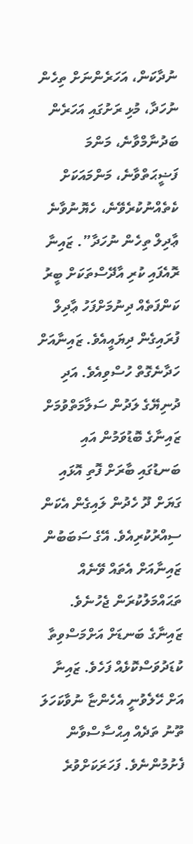ނުދާކަން، އަހަރެންނަށް ތިހެން ނުހަދާ، މުޅި ރަށުގައި އަހަރެން ބަދުނާމްވާނެ، މަންމަ ފަޟީޙަތްވާނެ، މަންމައަކަށް ކެތެއްނުކުރެވޭނެ، ހެޔޮނުވާނެ ޢާދިލް ތިހެން ނުހަދާ”. ޒައިނާ ރޮއެފައި ކުރި އާދޭސްތަކަށް ބީރު ކަންފަތެއް ދިނުމަށްފަހު ޢާދިލް ފުރައިގެން ދިޔައީއެވެ. ޒައިނާއަށް ހަދާނެގޮތް ހުސްވިއެވެ. އަދި ދުނިޔޭގެ ލަދުން ސަލާމަތްވުމަށް ޒައިނާގެ ބޮޑުވަމުން އައި ބަނޑުގައި ބާރަށް ފޮތި އޮޅައި ގަޔަށް ދޫ ހެދުން ލައިގެން އެކަން ސިއްރުކުރިއެވެ. އޭގެ ސަބަބުން ޒައިނާއަށް އެތައް ވޭނެއް ތަޙައްމަލުކުރަން ޖެހުނެވެ.
ޒައިނާގެ ބަނޑަށް އަށްމަސްވިތާ ކުޑަދުވަސްކޮޅެއް ފަހެވެ. ޒައިނާ އަށް ހޭލެވުނީ އެހެންޏާ ނުވާކަހަލަ ތޫނު ތަދެއް އިޙްސާސްވާން ފެށުމުންނެވެ. ފަހަރަކަށްވުރެ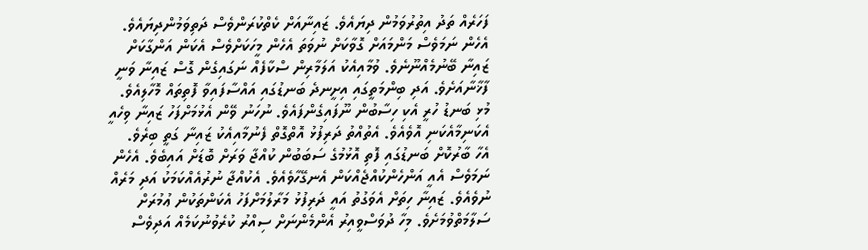ފަހަރެއް ތަދު އިތުރުވަމުން ދިޔައެވެ. ޒައިނާއަށް ކެތްކުރަންވެސް ދަތިވަމުންދިޔައެވެ. އެހެން ނަމަވެސް މަންމައަށް ގޮވާކަށް ނުވަތަ އެހެން މީހަކަށްވެސް އެކަން އަންގާކަށް ޒައިނާ ބޭނުމެއްނޫނެވެ. ވުމާއިއެކު އަލަމާރިން ސްކާފެއް ނަގައިގެން ގޮސް ޒައިނާ ވަނީ ފާޚާނާއަށެވެ. އަދި ބިންމަތީގައި އިށީނދެ ބަނޑުގައި އައްސާފައިވާ ފޮތިތައް މޮހާލިއެވެ. މުޅި ބަނޑު ހުރީ އެކި ހިސާބުން ނޫފައިގެންފައެވެ. ނުހަނު ވޭން އެޅުމަށްފަހު ޒައިނާ ވިހެއީ އެކަނިމާއެކަނި އޮވެއެވެ. އެތުއްތު ދަރިފުޅު އޮތްގޮތް ފެނުމާއިއެކު ޒައިނާ ގަތީ ބިރެވެ. އެހާ ބާރުކޮށް ބަނޑުގައި ފޮތި އޮޅުމުގެ ސަބަބުން ކުއްޖާ ވަރަށް ބޮޑަށް އައިބެވެ. އެހެން ނަމަވެސް އެއީ އަންހެންކުއްޖެއްކަން އެނގޭހާވެއެވެ. އެކުއްޖާ ނުރުއެއްކަމަކު އަދި މަރެއް ނުވެއެވެ. ޒައިނާ ހިތަށް އެވަގުތު އައީ ދަރިފުޅު މަރާލުމަށްފަހު އެކަންތަކުން ޢުމުރަށް ސަލާމަތްވުމަށެވެ. މިހާ ދުވަސްވީއިރު އެންމެންނަށް ސިއްރު ކުރެވުނުކަމެއް އަދިވެސް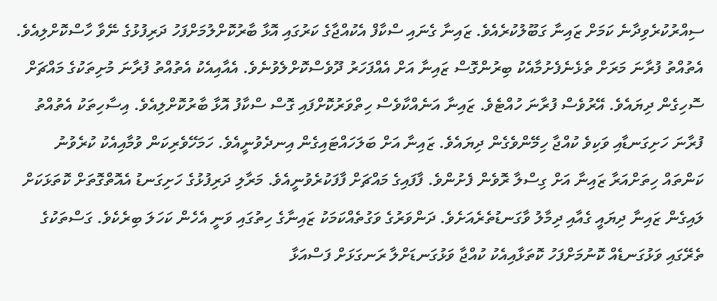ސިއްރުކުރެވިދާނެ ކަމަށް ޒައިނާ ގަބޫލުކުރެއެވެ. ޒައިނާ ގެނައި ސްކާފް އެކުއްޖާގެ ކަރުގައި އޮޅާ ބާރުކޮށްލުމަށްފަހު ދަރިފުޅުގެ ނޭވާ ހާސްކޮށްލިއެވެ. އެތުއްތު ފުރާނަ މަރަށް ތެޅެނެފެށުމާއެކު ބިރުންގޮސް ޒައިނާ އަށް އެއްފަހަރު ދޫވެސްކޮށްލެވުނެވެ. އެއާއިއެކު އެތުއްތު ފުރާނަ މުށިތަކުގެ މައްޗަށް ސޮހިގެން ދިޔައެވެ. އޭރުވެސް ފުރާނަ ހުއްޓެވެ. ޒައިނާ އަނެއްކާވެސް ހިތްވަރުކޮށްފައި ގޮސް ސްކާފު އޮޅާ ބާރުކޮށްލިއެވެ. އިސާހިތަކު އެތުއްތު ފުރާނަ ހަށިގަނޑާއި ވަކިވެ ކުއްޖާ ހިމޭންވެގެން ދިޔައެވެ. ޒައިނާ އަށް ބަލަހައްޓައިގެން އިނދެވުނީއެވެ. ހަމަހޭވެރިކަން ވުމާއިއެކު ކުރެވުނު ކަންތައް ހިތަށްއަރާ ޒައިނާ އަށް ގިސްލާ ރޮވެން ފެށުންވެ. ފާފައިގެ މައްޗަށް ފާފަކުރެވުނީއެވެ. މަރާލި ދަރިފުޅުގެ ހަށިގަނޑު އެއޮތްގޮތަށް ކޮތަޅަކަށް ލައިގެން ޒައިނާ ދިޔައީ ގެއާއި ދިމާލު ވާގަނޑުތެރެއަށެވެ. ދަންވަރުގެ ވަގުތެއްކަމަކު ޒައިނާގެ ހިތުގައި ވަނީ އެހެން ކަހަލަ ބިރެކެވެ. ގަސްތަކުގެ ތެރޭގައި ވަޅުގަނޑެއް ކޮނުމަށްފަހު ކޮތަޅާއިއެކު ކުއްޖާ ވަޅުގަނޑަށްލާ ރަނގަޅަށް ފަސްއަޅާ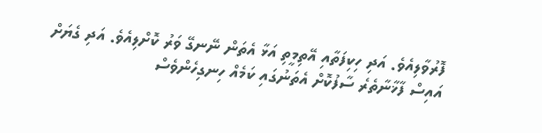ފޮރުވާލިއެވެ. އަދި ހިކިފަތާއި އޭތިމީތި އަޅާ އެތަން ނޭނގޭ ވަރު ކޮށްލިއެވެ. އަދި ގެޔަށް އައިސް ފާޚާނާތެރެ ސާފުކޮށް އެތަނުގައި ކަމެއް ހިނގިހެންވެސް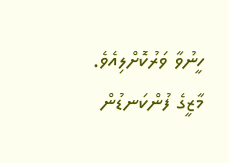ހީނުވާ ވަރުކޮށްލިއެވެ.
މާޒީގެ ފުންކަނޑުން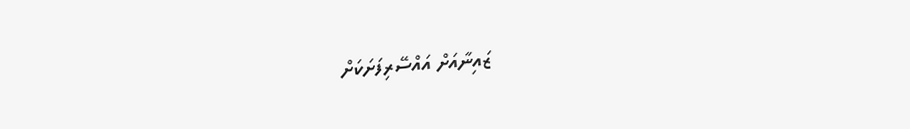ޒައިނާއަށް އައްސޭރިފަށަކަށް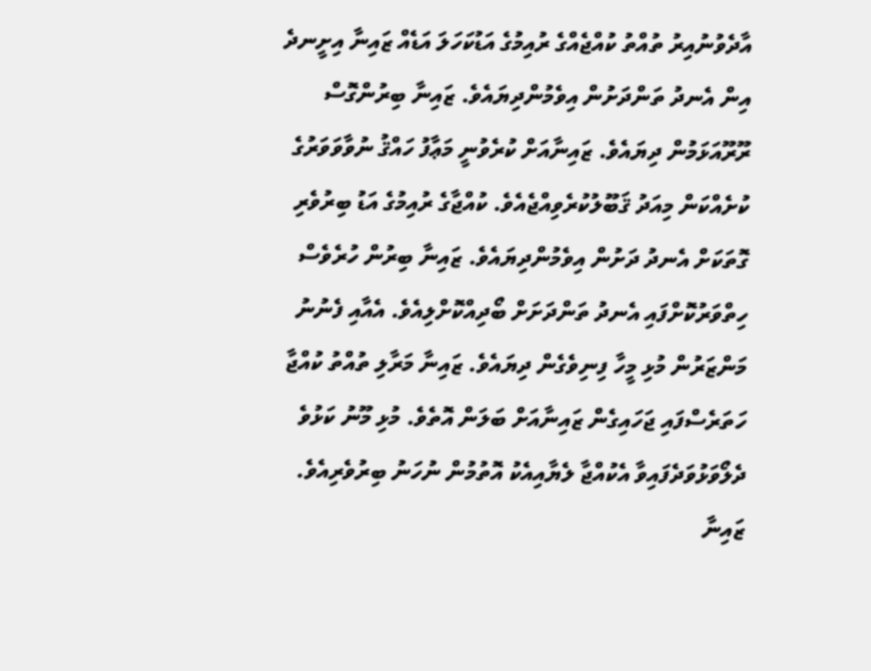އާދެވުނުއިރު ތުއްތު ކުއްޖެއްގެ ރުއިމުގެ އަޑުކަހަލަ އަޑެއް ޒައިނާ އިށީނދެ އިން އެނދު ތަންދަށުން އިވެމުންދިޔައެވެ. ޒައިނާ ބިރުންގޮސް ރޫރޫއަޅަމުން ދިޔައެވެ. ޒައިނާއަށް ކުރެވުނީ މަޢާފު ހައްޤު ނުވާވަވަރުގެ ކުށެއްކަން މިއަދު ޤަބޫލުކުރެވިއްޖެއެވެ. ކުއްޖާގެ ރުއިމުގެ އަޑު ބިރުވެރި ގޮތަކަށް އެނދު ދަށުން އިވެމުންދިޔައެވެ. ޒައިނާ ބިރުން ހުރެވެސް ހިތްވަރުކޮށްފައި އެނދު ތަންދަށަށް ބޯދިއްކޮށްލިއެވެ. އެއާއި ފެނުނު މަންޒަރުން މުޅި މީހާ ފިނިވެގެން ދިޔައެވެ. ޒައިނާ މަރާލި ތުއްތު ކުއްޖާ ހަތަރެސްފައި ޖަހައިގެން ޒައިނާއަށް ބަލަން އޮތެވެ. މުޅި މޫނު ކަޅުވެ ދެލޯވަޅުވަދެފައިވާ އެކުއްޖާ ލެޔާއިއެކު އޮތުމުން ނުހަނު ބިރުވެރިއެވެ. ޒައިނާ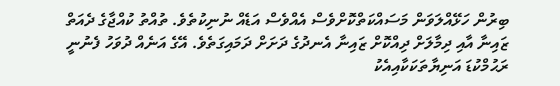ބިރުން ހަޅޭއްލަވަން މަސައްކަތްކޮށްވެސް އެއްވެސް އަޑެއް ނުނިކުތެވެ. ތުއްތު ކުއްޖާގެ ދެއަތް ޒައިނާ އާއި ދިމާލަށް ދިއްކޮށް ޒައިނާ އެނދުގެ ދަށަށް ދަމައިގަތެވެ. އޭގެ އަނެއް ދުވަހު ފެނުނީ ރަޙުމްކުޑަ އަނިޔާތަކަކާއިއެކު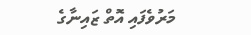މަރުވެފައި އޮތް ޒައިނާގެ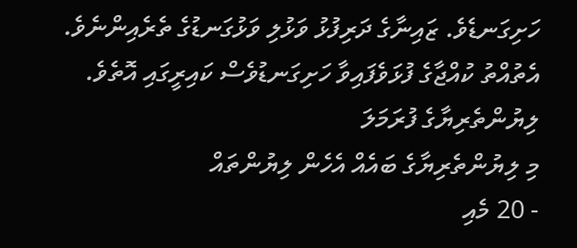ހަށިގަނޑެވެ. ޒައިނާގެ ދަރިފުޅު ވަޅުލި ވަޅުގަނޑުގެ ތެރެއިންނެވެ. އެތުއްތު ކުއްޖާގެ ފުޅަވެފައިވާ ހަށިގަނޑުވެސް ކައިރީގައި އޮތެވެ.
ލިޔުންތެރިޔާގެ ފުރަމަލަ
މި ލިޔުންތެރިޔާގެ ބައެއް އެހެން ލިޔުންތައް
- 20 މެއި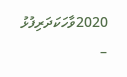2020ވާހަކަދަރިފުޅު –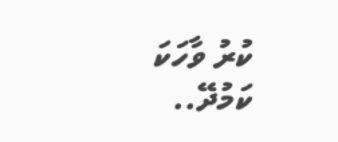ކުރު ވާހަކަ
ކަމުދޭ..